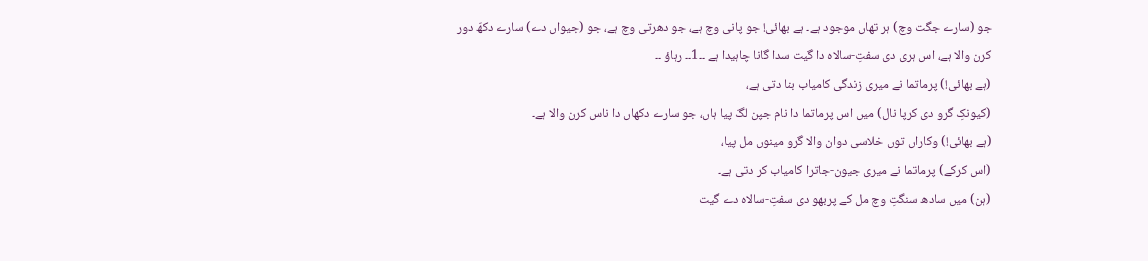جو (سارے جگت وچ) ہر تھاں موجود ہے۔ ہے بھائی! جو پانی وچ ہے، جو دھرتی وچ ہے، جو (جیواں دے) سارے دکھّ دور کرن والا ہے، اس ہری دی سفتِ-سالاہ دا گیت سدا گانا چاہیدا ہے ۔۔1۔۔ رہاؤ ۔۔
(ہے بھائی!) پرماتما نے میری زندگی کامیاب بنا دتی ہے،
(کیونکِ گرو دی کرپا نال) میں اس پرماتما دا نام جپن لگّ پیا ہاں، جو سارے دکھاں دا ناس کرن والا ہے۔
(ہے بھائی!) وکاراں توں خلاسی دوان والا گرو مینوں مل پیا،
(اس کرکے) پرماتما نے میری جیون-جاترا کامیاب کر دتی ہے۔
(ہن) میں سادھ سنگتِ وچ مل کے پربھو دی سفتِ-سالاہ دے گیت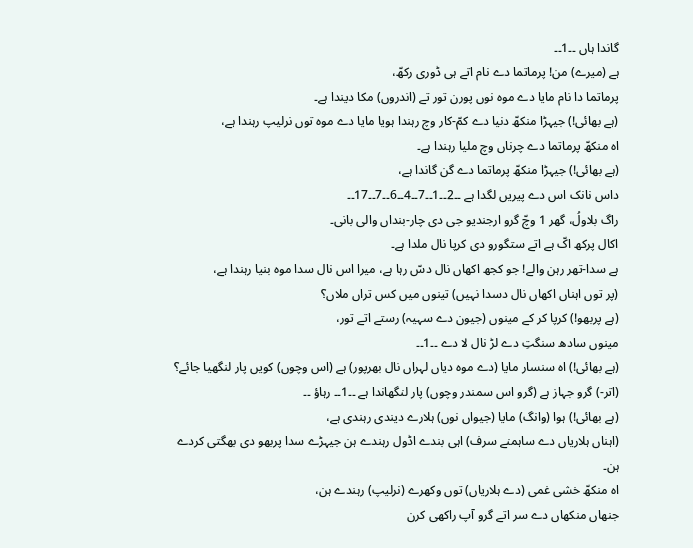گاندا ہاں ۔۔1۔۔
ہے (میرے) من! پرماتما دے نام اتے ہی ڈوری رکھّ،
پرماتما دا نام مایا دے موہ نوں پورن تور تے (اندروں) مکا دیندا ہے۔
(ہے بھائی!) جیہڑا منکھّ دنیا دے کمّ-کار وچ رہندا ہویا مایا دے موہ توں نرلیپ رہندا ہے،
اہ منکھّ پرماتما دے چرناں وچ ملیا رہندا ہے۔
(ہے بھائی!) جیہڑا منکھّ پرماتما دے گن گاندا ہے،
داس نانک اس دے پیریں لگدا ہے ۔۔2۔۔1۔۔7۔۔4۔۔6۔۔7۔۔17۔۔
راگ بلاولُ، گھر 1 وچّ گرو ارجندیو جی دی چار-بنداں والی بانی۔
اکال پرکھ اکّ ہے اتے ستگورو دی کرپا نال ملدا ہے۔
ہے سدا-تھر رہن والے! جو کجھ اکھاں نال دسّ رہا ہے، میرا اس نال سدا موہ بنیا رہندا ہے،
(پر توں اہناں اکھاں نال دسدا نہیں) تینوں میں کس تراں ملاں؟
(ہے پربھو!) کرپا کر کے مینوں (جیون دے سہیہ) رستے اتے تور،
مینوں سادھ سنگتِ دے لڑ نال لا دے ۔۔1۔۔
(ہے بھائی!) اہ سنسار مایا (دے موہ دیاں لہراں نال بھرپور) ہے (اس وچوں) کویں پار لنگھیا جائے؟
(اتر-) گرو جہاز ہے (گرو اس سمندر وچوں) پار لنگھاندا ہے ۔۔1۔۔ رہاؤ ۔۔
(ہے بھائی!) ہوا (وانگ) مایا (جیواں نوں) ہلارے دیندی رہندی ہے،
(اہناں ہلاریاں دے ساہمنے سرف) اہی بندے اڈول رہندے ہن جیہڑے سدا پربھو دی بھگتی کردے ہن۔
اہ منکھّ خشی غمی (دے ہلاریاں) توں وکھرے (نرلیپ) رہندے ہن،
جنھاں منکھاں دے سر اتے گرو آپ راکھی کرن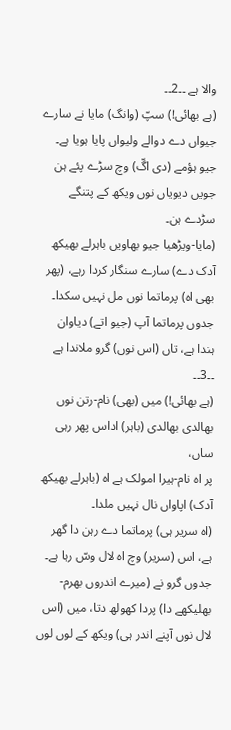والا ہے ۔۔2۔۔
(ہے بھائی!) سپّ (وانگ) مایا نے سارے جیواں دے دوالے ولیواں پایا ہویا ہے۔
جیو ہؤمے (دی اگّ) وچ سڑے پئے ہن جویں دیویاں نوں ویکھ کے پتنگے سڑدے ہن۔
(مایا-ویڑھیا جیو بھاویں باہرلے بھیکھ آدک دے) سارے سنگار کردا رہے، (پھر بھی اہ) پرماتما نوں مل نہیں سکدا۔
جدوں پرماتما آپ (جیو اتے) دیاوان ہندا ہے، تاں (اس نوں) گرو ملاندا ہے ۔۔3۔۔
(ہے بھائی!) میں (بھی) نام-رتن نوں بھالدی بھالدی (باہر) اداس پھر رہی ساں،
پر اہ نام-ہیرا امولک ہے اہ (باہرلے بھیکھ آدک) اپاواں نال نہیں ملدا۔
(اہ سریر ہی) پرماتما دے رہن دا گھر ہے، اس (سریر) وچ اہ لال وسّ رہا ہے۔
جدوں گرو نے (میرے اندروں بھرم-بھلیکھے دا) پردا کھولھ دتا، میں (اس لال نوں آپنے اندر ہی) ویکھ کے لوں لوں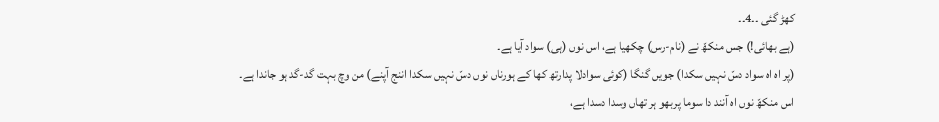کھڑ گئی ۔۔4۔۔
(ہے بھائی!) جس منکھّ نے (نام-رس) چکھیا ہے، اس نوں (ہی) سواد آیا ہے۔
(پر اہ اہ سواد دسّ نہیں سکدا) جویں گنگا (کوئی سوادلا پدارتھ کھا کے ہورناں نوں دسّ نہیں سکدا اننج آپنے) من وچ بہت گد-گد ہو جاندا ہے۔
اس منکھّ نوں اہ آنند دا سوما پربھو ہر تھاں وسدا دسدا ہے،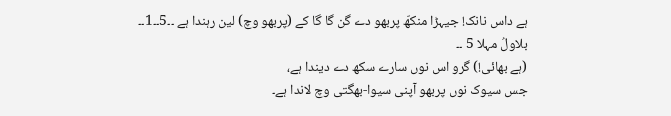ہے داس نانک! جیہڑا منکھّ پربھو دے گن گا گا کے (پربھو وچ) لین رہندا ہے ۔۔5۔۔1۔۔
بلاولُ مہلا 5 ۔۔
(ہے بھائی!) گرو اس نوں سارے سکھ دے دیندا ہے،
جس سیوک نوں پربھو آپنی سیوا-بھگتی وچ لاندا ہے۔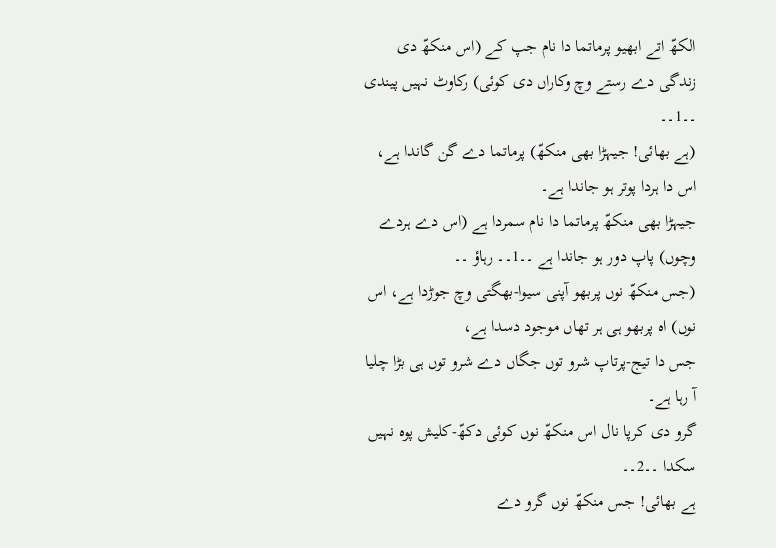الکھّ اتے ابھیو پرماتما دا نام جپ کے (اس منکھّ دی زندگی دے رستے وچ وکاراں دی کوئی) رکاوٹ نہیں پیندی ۔۔1۔۔
(ہے بھائی! جیہڑا بھی منکھّ) پرماتما دے گن گاندا ہے، اس دا ہردا پوتر ہو جاندا ہے۔
جیہڑا بھی منکھّ پرماتما دا نام سمردا ہے (اس دے ہردے وچوں) پاپ دور ہو جاندا ہے ۔۔1۔۔ رہاؤ ۔۔
(جس منکھّ نوں پربھو آپنی سیوا-بھگتی وچ جوڑدا ہے، اس نوں) اہ پربھو ہی ہر تھاں موجود دسدا ہے،
جس دا تیج-پرتاپ شرو توں جگاں دے شرو توں ہی بڑا چلیا آ رہا ہے۔
گرو دی کرپا نال اس منکھّ نوں کوئی دکھّ-کلیش پوہ نہیں سکدا ۔۔2۔۔
ہے بھائی! جس منکھّ نوں گرو دے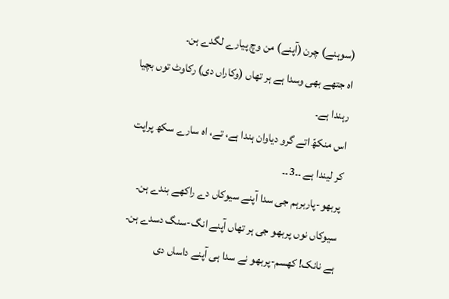(سوہنے) چرن (آپنے) من وچ پیارے لگدے ہن۔
اہ جتھے بھی وسدا ہے ہر تھاں (وکاراں دی) رکاوٹ توں بچیا رہندا ہے۔
اس منکھّ اتے گرو دیاوان ہندا ہے، تے، اہ سارے سکھ پراپت کر لیندا ہے ۔۔3۔۔
پربھو-پاربرہم جی سدا آپنے سیوکاں دے راکھے بندے ہن۔
سیوکاں نوں پربھو جی ہر تھاں آپنے انگ-سنگ دسدے ہن۔
ہے نانک! کھسم-پربھو نے سدا ہی آپنے داساں دی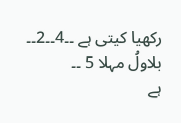رکھیا کیتی ہے ۔۔4۔۔2۔۔
بلاولُ مہلا 5 ۔۔
ہے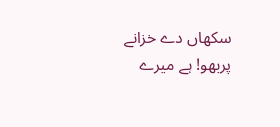سکھاں دے خزانے پربھو! ہے میرے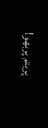پریتم پربھو!